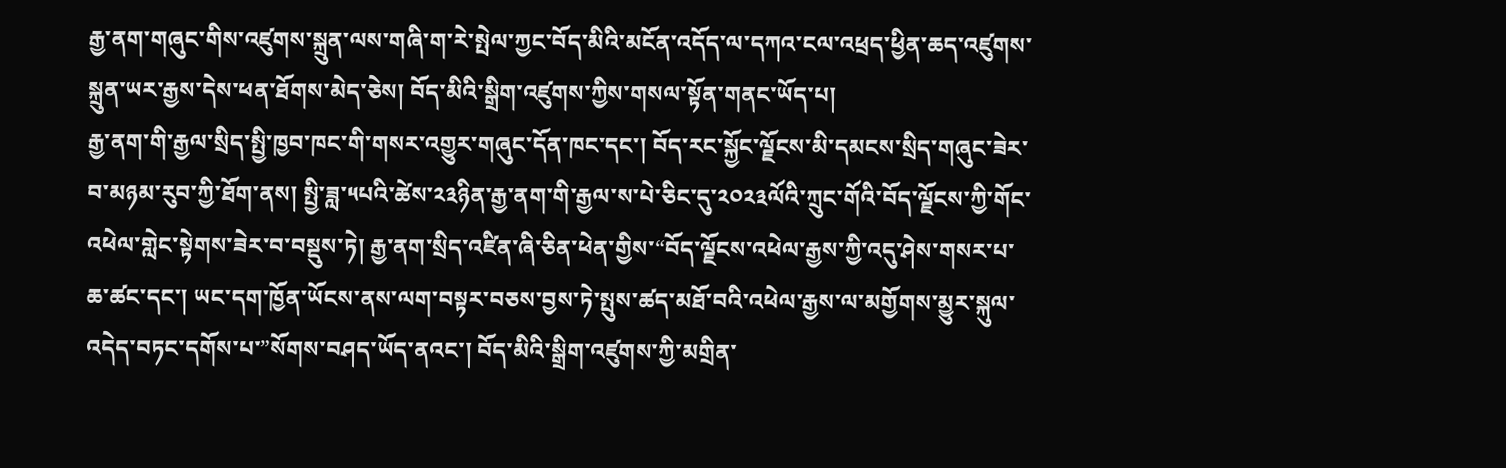རྒྱ་ནག་གཞུང་གིས་འཛུགས་སྐྲུན་ལས་གཞི་ག་རེ་སྤེལ་ཀྱང་བོད་མིའི་མངོན་འདོད་ལ་དཀའ་ངལ་འཕྲད་ཕྱིན་ཆད་འཛུགས་སྐྲུན་ཡར་རྒྱས་དེས་ཕན་ཐོགས་མེད་ཅེས། བོད་མིའི་སྒྲིག་འཛུགས་ཀྱིས་གསལ་སྟོན་གནང་ཡོད་པ།
རྒྱ་ནག་གི་རྒྱལ་སྲིད་སྤྱི་ཁྱབ་ཁང་གི་གསར་འགྱུར་གཞུང་དོན་ཁང་དང་། བོད་རང་སྐྱོང་ལྗོངས་མི་དམངས་སྲིད་གཞུང་ཟེར་བ་མཉམ་རུབ་ཀྱི་ཐོག་ནས། སྤྱི་ཟླ་༥པའི་ཚེས་༢༣ཉིན་རྒྱ་ནག་གི་རྒྱལ་ས་པེ་ཅིང་དུ་༢༠༢༣ལོའི་ཀྲུང་གོའི་བོད་ལྗོངས་ཀྱི་གོང་འཕེལ་གླེང་སྟེགས་ཟེར་བ་བསྡུས་ཏེ། རྒྱ་ནག་སྲིད་འཛིན་ཞི་ཅིན་ཕེན་གྱིས་“བོད་ལྗོངས་འཕེལ་རྒྱས་ཀྱི་འདུ་ཤེས་གསར་པ་ཆ་ཚང་དང་། ཡང་དག་ཁྱོན་ཡོངས་ནས་ལག་བསྟར་བཅས་བྱས་ཏེ་སྤུས་ཚད་མཐོ་བའི་འཕེལ་རྒྱས་ལ་མགྱོགས་མྱུར་སྐུལ་འདེད་བཏང་དགོས་པ་”སོགས་བཤད་ཡོད་ནའང་། བོད་མིའི་སྒྲིག་འཛུགས་ཀྱི་མགྲིན་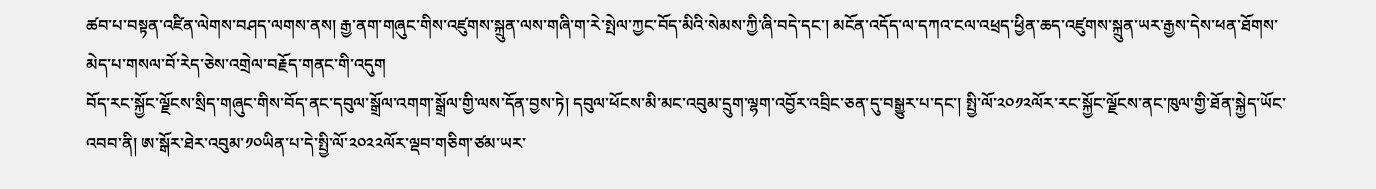ཚབ་པ་བསྟན་འཛིན་ལེགས་བཤད་ལགས་ནས། རྒྱ་ནག་གཞུང་གིས་འཛུགས་སྐྲུན་ལས་གཞི་ག་རེ་སྤེལ་ཀྱང་བོད་མིའི་སེམས་ཀྱི་ཞི་བདེ་དང་། མངོན་འདོད་ལ་དཀའ་ངལ་འཕྲད་ཕྱིན་ཆད་འཛུགས་སྐྲུན་ཡར་རྒྱས་དེས་ཕན་ཐོགས་མེད་པ་གསལ་བོ་རེད་ཅེས་འགྲེལ་བརྗོད་གནང་གི་འདུག
བོད་རང་སྐྱོང་ལྗོངས་སྲིད་གཞུང་གིས་བོད་ནང་དབུལ་སྒྲོལ་འགག་སྒྲོལ་གྱི་ལས་དོན་བྱས་ཏེ། དབུལ་ཕོངས་མི་མང་འབུམ་དྲུག་ལྷག་འབྱོར་འབྲིང་ཅན་དུ་བསྒྱུར་པ་དང་། སྤྱི་ལོ་༢༠༡༢ལོར་རང་སྐྱོང་ལྗོངས་ནང་ཁུལ་གྱི་ཐོན་སྐྱེད་ཡོང་འབབ་ནི། ཨ་སྒོར་ཐེར་འབུམ་༡༠ཡིན་པ་དེ་སྤྱི་ལོ་༢༠༢༢ལོར་ལྡབ་གཅིག་ཙམ་ཡར་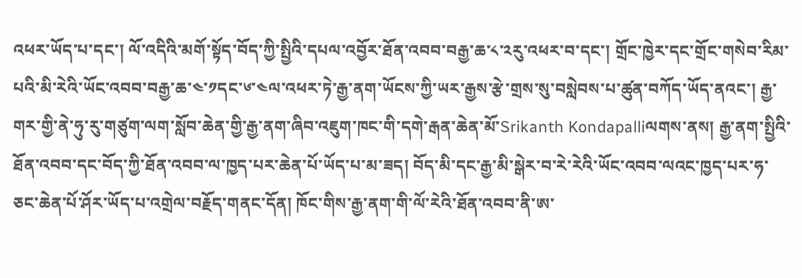འཕར་ཡོད་པ་དང་། ལོ་འདིའི་མགོ་སྟོད་བོད་ཀྱི་སྤྱིའི་དཔལ་འབྱོར་ཐོན་འབབ་བརྒྱ་ཆ་༨་༢རུ་འཕར་བ་དང་། གྲོང་ཁྱེར་དང་གྲོང་གསེབ་རིམ་པའི་མི་རེའི་ཡོང་འབབ་བརྒྱ་ཆ་༤་༡དང་༦་༤ལ་འཕར་ཏེ་རྒྱ་ནག་ཡོངས་ཀྱི་ཡར་རྒྱས་རྩེ་གྲས་སུ་བསླེབས་པ་ཚུན་བཀོད་ཡོད་ནའང་། རྒྱ་གར་གྱི་ནེ་ཧུ་རུ་གཙུག་ལག་སློབ་ཆེན་གྱི་རྒྱ་ནག་ཞིབ་འཇུག་ཁང་གི་དགེ་རྒན་ཆེན་མོ་Srikanth Kondapalliལགས་ནས། རྒྱ་ནག་སྤྱིའི་ཐོན་འབབ་དང་བོད་ཀྱི་ཐོན་འབབ་ལ་ཁྱད་པར་ཆེན་པོ་ཡོད་པ་མ་ཟད། བོད་མི་དང་རྒྱ་མི་སྒེར་བ་རེ་རེའི་ཡོང་འབབ་ལའང་ཁྱད་པར་ཧ་ཅང་ཆེན་པོ་ཤོར་ཡོད་པ་འགྲེལ་བརྗོད་གནང་དོན། ཁོང་གིས་རྒྱ་ནག་གི་ལོ་རེའི་ཐོན་འབབ་ནི་ཨ་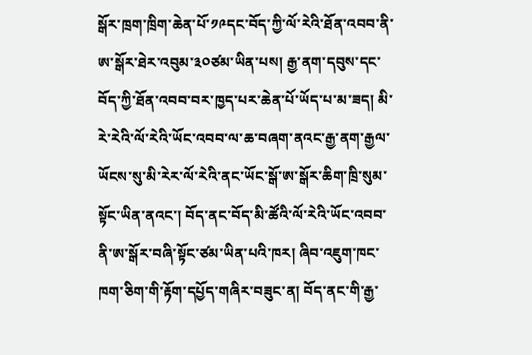སྒོར་ཁྲག་ཁྲིག་ཆེན་པོ་༡༩དང་བོད་ཀྱི་ལོ་རེའི་ཐོན་འབབ་ནི་ཨ་སྒོར་ཐེར་འབུམ་༣༠ཙམ་ཡིན་པས། རྒྱ་ནག་དབུས་དང་བོད་ཀྱི་ཐོན་འབབ་བར་ཁྱད་པར་ཆེན་པོ་ཡོད་པ་མ་ཟད། མི་རེ་རེའི་ལོ་རེའི་ཡོང་འབབ་ལ་ཆ་བཞག་ནའང་རྒྱ་ནག་རྒྱལ་ཡོངས་སུ་མི་རེར་ལོ་རེའི་ནང་ཡོང་སྒོ་ཨ་སྒོར་ཆིག་ཁྲི་སུམ་སྟོང་ཡིན་ནའང་། བོད་ནང་བོད་མི་ཚོའི་ལོ་རེའི་ཡོང་འབབ་ནི་ཨ་སྒོར་བཞི་སྟོང་ཙམ་ཡིན་པའི་ཁར། ཞིབ་འཇུག་ཁང་ཁག་ཅིག་གི་རྟོག་དཔྱོད་གཞིར་བཟུང་ན། བོད་ནང་གི་རྒྱ་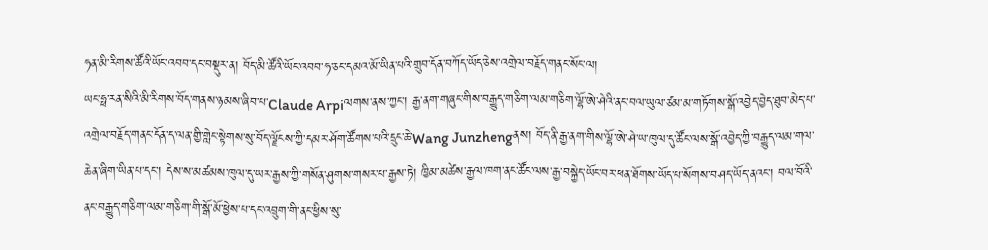ཧན་མི་རིགས་ཚོའི་ཡོང་འབབ་དང་བསྡུར་ན། བོད་མི་ཚོའི་ཡོང་འབབ་ཧ་ཅང་དམའ་མོ་ཡིན་པའི་གྲུབ་དོན་བཀོད་ཡོད་ཅེས་འགྲེལ་བརྗོད་གནང་སོང་ལ།
ཡང་ཧྥ་རན་སིའི་མི་རིགས་བོད་གནས་ཉམས་ཞིབ་པ་Claude Arpiལགས་ནས་ཀྱང་། རྒྱ་ནག་གཞུང་གིས་བརྒྱུད་གཅིག་ལམ་གཅིག་ལྷོ་ཨེ་ཤེའི་ནང་བལ་ཡུལ་ཙམ་མ་གཏོགས་སྒོ་འབྱེད་བྱེད་ཐུབ་མེད་པ་འགྲེལ་བརྗོད་གནང་དོན་ད་ལན་གྱི་གླེང་སྟེགས་སུ་བོད་ལྗོངས་ཀྱི་དམར་ཤོག་ཚོགས་པའི་དྲུང་ཆེ་Wang Junzhengནས། བོད་ནི་རྒྱ་ནག་གིས་ལྷོ་ཨེ་ཤེ་ཡ་ཁུལ་དུ་ཚོང་ལས་སྒོ་འབྱེད་ཀྱི་བརྒྱུད་ལམ་གལ་ཆེན་ཞིག་ཡིན་པ་དང་། དེས་ས་མཚམས་ཁུལ་དུ་ཡར་རྒྱས་ཀྱི་གསོན་ཤུགས་གསར་པ་རྒྱས་ཏེ། ཁྱིམ་མཚེས་རྒྱལ་ཁག་ནང་ཚོང་ལས་རྒྱ་བསྐྱེད་ཡོང་བར་ཕན་ཐོགས་ཡོད་པ་སོགས་བཤད་ཡོད་ནའང་། བལ་བོའི་ནང་བརྒྱུད་གཅིག་ལམ་གཅིག་གི་སྒོ་མོ་ཕྱེས་པ་དང་འབྲུག་གི་ནང་ཕྱིས་སུ་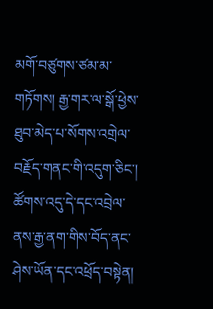མགོ་བཙུགས་ཙམ་མ་གཏོགས། རྒྱ་གར་ལ་སྒོ་ཕྱེས་ཐུབ་མེད་པ་སོགས་འགྲེལ་བརྗོད་གནང་གི་འདུག་ཅིང་། ཚོགས་འདུ་དེ་དང་འབྲེལ་ནས་རྒྱ་ནག་གིས་བོད་ནང་ཤེས་ཡོན་དང་འཕྲོད་བསྟེན།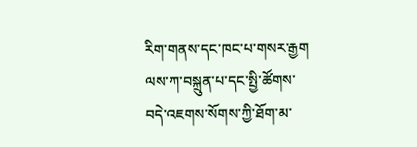རིག་གནས་དང་ཁང་པ་གསར་རྒྱག ལས་ཀ་བསྐྲུན་པ་དང་སྤྱི་ཚོགས་བདེ་འཇགས་སོགས་ཀྱི་ཐོག་མ་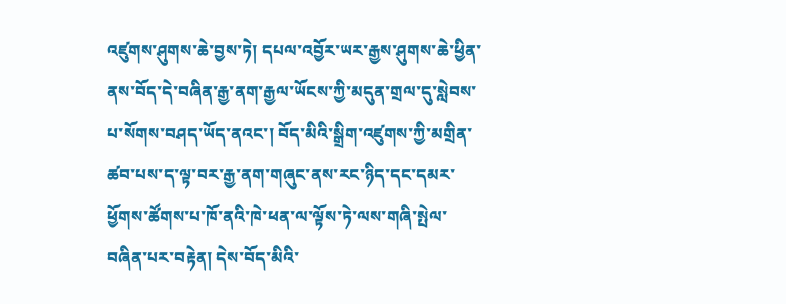འཛུགས་ཤུགས་ཆེ་བྱས་ཏེ། དཔལ་འབྱོར་ཡར་རྒྱས་ཤུགས་ཆེ་ཕྱིན་ནས་བོད་དེ་བཞིན་རྒྱ་ནག་རྒྱལ་ཡོངས་ཀྱི་མདུན་གྲལ་དུ་སླེབས་པ་སོགས་བཤད་ཡོད་ནའང་། བོད་མིའི་སྒྲིག་འཛུགས་ཀྱི་མགྲིན་ཚབ་པས་ད་ལྟ་བར་རྒྱ་ནག་གཞུང་ནས་རང་ཉིད་དང་དམར་ཕྱོགས་ཚོགས་པ་ཁོ་ནའི་ཁེ་ཕན་ལ་ལྟོས་ཏེ་ལས་གཞི་སྤེལ་བཞིན་པར་བརྟེན། དེས་བོད་མིའི་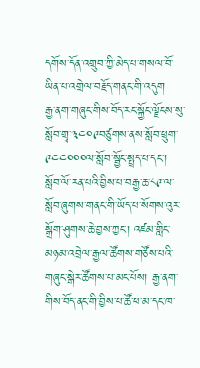དགོས་དོན་འགྲུབ་ཀྱི་མེད་པ་གསལ་བོ་ཡིན་པ་འགྲེལ་བརྗོད་གནང་གི་འདུག
རྒྱ་ནག་གཞུང་གིས་བོད་རང་སྐྱོང་ལྗོངས་སུ་སློབ་གྲྭ་༣༤༠༩བཙུགས་ནས་སློབ་ཕྲུག་༩༤༤༠༠༠ལ་སློབ་སྦྱོང་སྤྲད་པ་དང་། སློབ་ལོ་རན་པའི་བྱིས་པ་བརྒྱ་ཆ་༨༩་ལ་སློབ་ཞུགས་གནང་གི་ཡོད་པ་སོགས་འུར་སྒྲོག་ཤུགས་ཆེ་བྱས་ཀྱང་། འཛམ་གླིང་མཉམ་འབྲེལ་རྒྱལ་ཚོགས་གཙོས་པའི་གཞུང་སྒེར་ཚོགས་པ་མང་པོས། རྒྱ་ནག་གིས་བོད་ནང་གི་བྱིས་པ་ཚོ་ཕ་མ་དང་ཁ་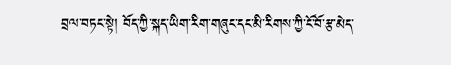བྲལ་བཏང་སྟེ། བོད་ཀྱི་སྐད་ཡིག་རིག་གཞུང་དང་མི་རིགས་ཀྱི་ངོ་བོ་རྩ་མེད་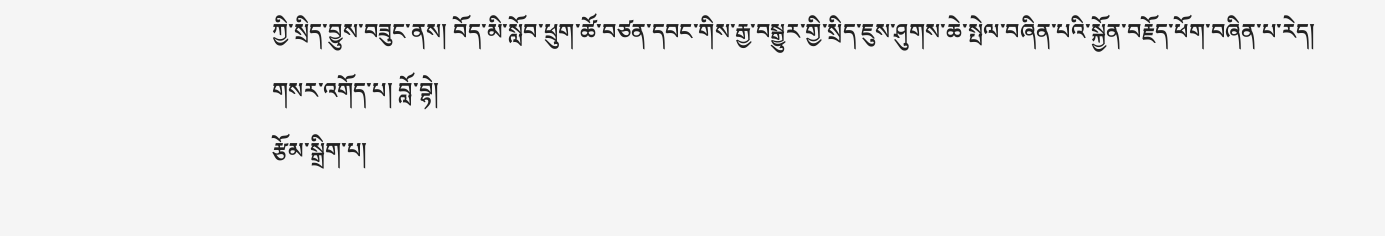ཀྱི་སྲིད་བྱུས་བཟུང་ནས། བོད་མི་སློབ་ཕྲུག་ཚོ་བཙན་དབང་གིས་རྒྱ་བསྒྱུར་གྱི་སྲིད་ཇུས་ཤུགས་ཆེ་སྤེལ་བཞིན་པའི་སྐྱོན་བརྗོད་ཕོག་བཞིན་པ་རེད།
གསར་འགོད་པ། བློ་བྷེ།
རྩོམ་སྒྲིག་པ།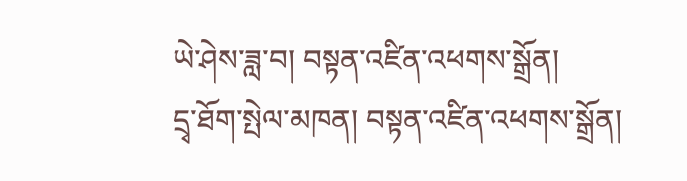ཡེ་ཤེས་ཟླ་བ། བསྟན་འཛིན་འཕགས་སྒྲོན།
དྲྭ་ཐོག་སྤེལ་མཁན། བསྟན་འཛིན་འཕགས་སྒྲོན།